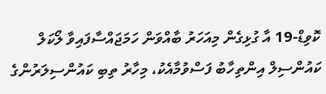ކޮވިޑް-19 އާ ގުޅިގެން މިއަހަރު ބާއްވަން ހަމަޖައްސާފައިވާ ލޯކަލް ކައުންސިލް އިންތިހާބު ފަސްވުމާއެކު، މިހާރު ތިބި ކައުންސިލަރުންގެ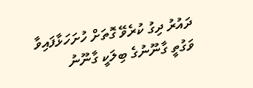ދައުރު ދިގު ކުރެވޭ ގޮތަށް ހުށަހަޅާފައިވާ ވަގުތީ ގާނޫނުގެ ބިލަކީ ގާނޫނު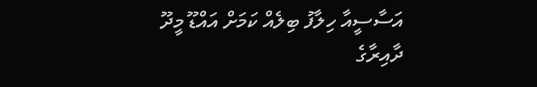އަސާސީއާ ހިލާފު ބިލެއް ކަމަށް އައްޑޫ މީދޫ ދާއިރާގެ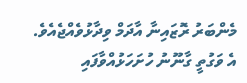މެންބަރު ރޮޒައިނާ އާދަމް ވިދާޅުވެއްޖެއެވެ.
އެ ވަގުތީ ގާނޫނު ހުށަހަޅުއްވާފައި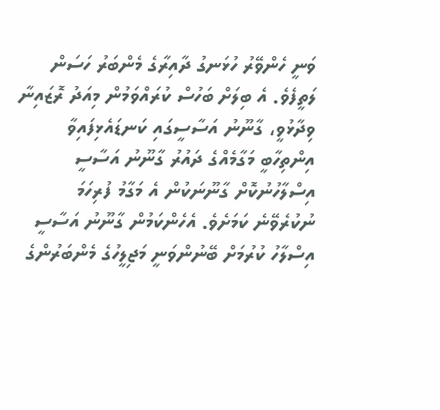ވަނީ ހެންވޭރު ހުޅަނގު ދާއިރާގެ މެންބަރު ހަސަން ލަތީފެވެ. އެ ބިލަށް ބަހުސް ކުރައްވަމުން މިއަދު ރޮޒައިނާ ވިދާޅުވީ، ގާނޫނު އަސާސީގައި ކަނޑައެޅިފައިވާ އިންތިހާބީ މަގާމެއްގެ ދައުރު ގާނޫނު އަސާސީ އިސްލާހުނުކޮށް ގާނޫނަކުން އެ މަގާމު ފުރިހަމަ ނުކުރެވޭނެ ކަމަށެވެ. އެހެންކަމުން ގާނޫނު އަސާސީ އިސްލާހު ކުރުމަށް ބޭނުންވަނީ މަޖިލީހުގެ މެންބަރުންގެ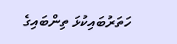ހަތަރުބައިކުޅަ ތިންބައިގެ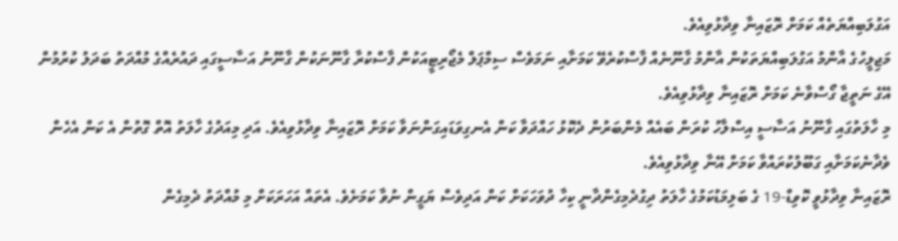އަގުލަބިއްޔަތެއް ކަމަށް ރޮޒައިނާ ވިދާޅުވިއެވެ.
މަޖިލީހުގެ އާންމު އަގުލަބިއްޔަތަކުން އާންމު ގާނޫނެއް ފާސްކުރެވޭ ކަމަށާއި ނަމަވެސް ސިމްޕަލް މެޖޯރިޓީއަކުން ފާސްކުރާ ގާނޫނަކުން ގާނޫނު އަސާސީގައި ދައުރެއްގެ މުއްދަތު ބަދަލު ކުރުމުން އޭގެ ނަތީޖާ ގޯސްވާނެ ކަމަށް ރޮޒައިނާ ވިދާޅުވިއެވެ.
މި ހާލަތުގައި ގާނޫނު އަސާސީ އިސްލާހު ކުރަން ބައެއް މެންބަރުން ދެކޮޅު ހައްދަވާ ކަން އެނގިވަޑައިގަންނަވާ ކަމަށް ރޮޒައިނާ ވިދާޅުވިއެވެ. އަދި މިއަދުގެ ހާލަތު އޮތް ގޮތުން އެ ކަން އެހެން ވެދާނެކަމަށާއި ގަބޫލުކުރައްވާ ކަމަށް އޭނާ ވިދާޅުވިއެވެ.
ރޮޒައިނާ ވިދާޅުވީ ކޮވިޑް-19 ގެ ބަލިމަޑުކަމުގެ ހާލަތު ދިގުދެމިގެންދާނީ ކިހާ ދުވަހަކަށް ކަން އަދިވެސް ޔަގީން ނުވާ ކަމަށެވެ. އެތައް އަހަރަކަށް މި މުއްދަތު ދެމިގެން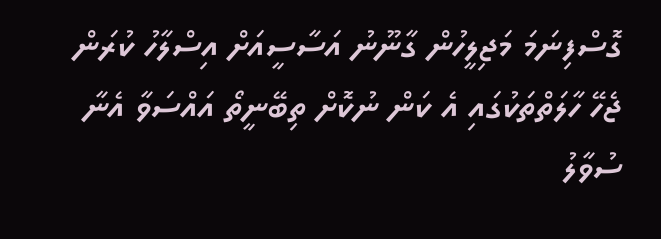ގޮސްފިނަމަ މަޖިލީހުން ގާނޫނު އަސާސީއަށް އިސްލާހު ކުރަން ޖެހޭ ހާލަތްތަކުގައި އެ ކަން ނުކޮށް ތިބޭނީތޯ އައްސަވާ އެނާ ސުވާލު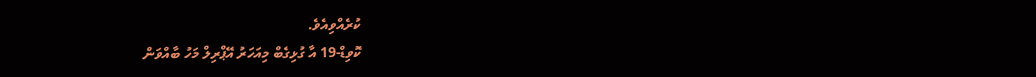ކުރެއްވިއެވެ.
ކޮވިޑް-19 އާ ގުޅިގެބް މިއަހަރު އޭޕްރިލް މަހު ބާއްވަން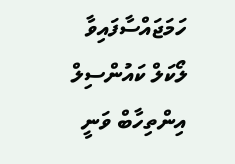ހަމަޖައްސާފައިވާ ލޯކަލް ކައުންސިލް އިންތިހާބް ވަނީ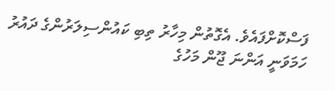ފަސްކޮށްފައެވެ. އެގޮތުން މިހާރު ތިބި ކައުންސިލަރުންގެ ދައުރު ހަމަވަނީ އަންނަ ޖޫން މަހުގެ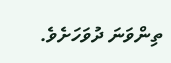ތިންވަނަ ދުވަހަށެވެ.